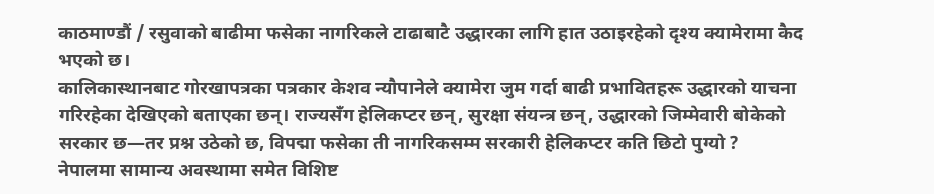काठमाण्डौं / रसुवाको बाढीमा फसेका नागरिकले टाढाबाटै उद्धारका लागि हात उठाइरहेको दृश्य क्यामेरामा कैद भएको छ।
कालिकास्थानबाट गोरखापत्रका पत्रकार केशव न्यौपानेले क्यामेरा जुम गर्दा बाढी प्रभावितहरू उद्धारको याचना गरिरहेका देखिएको बताएका छन्। राज्यसँग हेलिकप्टर छन्, सुरक्षा संयन्त्र छन्, उद्धारको जिम्मेवारी बोकेको सरकार छ—तर प्रश्न उठेको छ, विपद्मा फसेका ती नागरिकसम्म सरकारी हेलिकप्टर कति छिटो पुग्यो ?
नेपालमा सामान्य अवस्थामा समेत विशिष्ट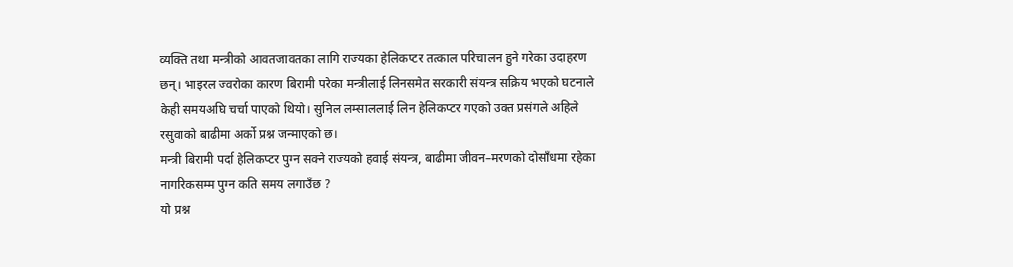व्यक्ति तथा मन्त्रीको आवतजावतका लागि राज्यका हेलिकप्टर तत्काल परिचालन हुने गरेका उदाहरण छन्। भाइरल ज्वरोका कारण बिरामी परेका मन्त्रीलाई लिनसमेत सरकारी संयन्त्र सक्रिय भएको घटनाले केही समयअघि चर्चा पाएको थियो। सुनिल लम्साललाई लिन हेलिकप्टर गएको उक्त प्रसंगले अहिले रसुवाको बाढीमा अर्को प्रश्न जन्माएको छ।
मन्त्री बिरामी पर्दा हेलिकप्टर पुग्न सक्ने राज्यको हवाई संयन्त्र, बाढीमा जीवन–मरणको दोसाँधमा रहेका नागरिकसम्म पुग्न कति समय लगाउँछ ?
यो प्रश्न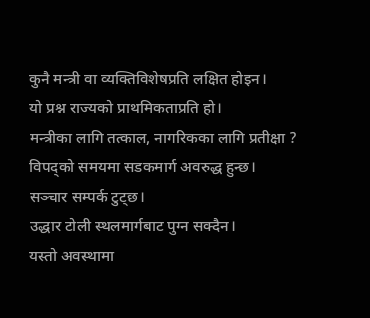कुनै मन्त्री वा व्यक्तिविशेषप्रति लक्षित होइन।
यो प्रश्न राज्यको प्राथमिकताप्रति हो।
मन्त्रीका लागि तत्काल, नागरिकका लागि प्रतीक्षा ?
विपद्को समयमा सडकमार्ग अवरुद्ध हुन्छ।
सञ्चार सम्पर्क टुट्छ।
उद्धार टोली स्थलमार्गबाट पुग्न सक्दैन।
यस्तो अवस्थामा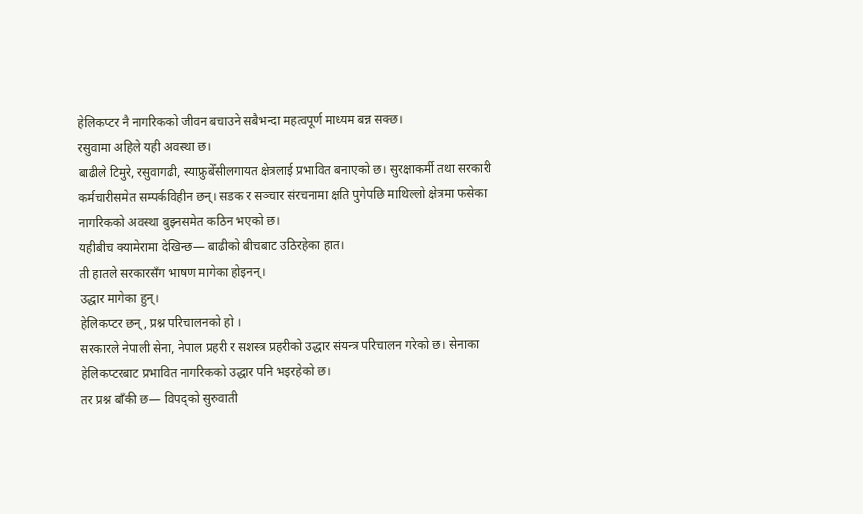हेलिकप्टर नै नागरिकको जीवन बचाउने सबैभन्दा महत्वपूर्ण माध्यम बन्न सक्छ।
रसुवामा अहिले यही अवस्था छ।
बाढीले टिमुरे, रसुवागढी, स्याफ्रुबेँसीलगायत क्षेत्रलाई प्रभावित बनाएको छ। सुरक्षाकर्मी तथा सरकारी कर्मचारीसमेत सम्पर्कविहीन छन्। सडक र सञ्चार संरचनामा क्षति पुगेपछि माथिल्लो क्षेत्रमा फसेका नागरिकको अवस्था बुझ्नसमेत कठिन भएको छ।
यहीबीच क्यामेरामा देखिन्छ— बाढीको बीचबाट उठिरहेका हात।
ती हातले सरकारसँग भाषण मागेका होइनन्।
उद्धार मागेका हुन्।
हेलिकप्टर छन्, प्रश्न परिचालनको हो ।
सरकारले नेपाली सेना, नेपाल प्रहरी र सशस्त्र प्रहरीको उद्धार संयन्त्र परिचालन गरेको छ। सेनाका हेलिकप्टरबाट प्रभावित नागरिकको उद्धार पनि भइरहेको छ।
तर प्रश्न बाँकी छ— विपद्को सुरुवाती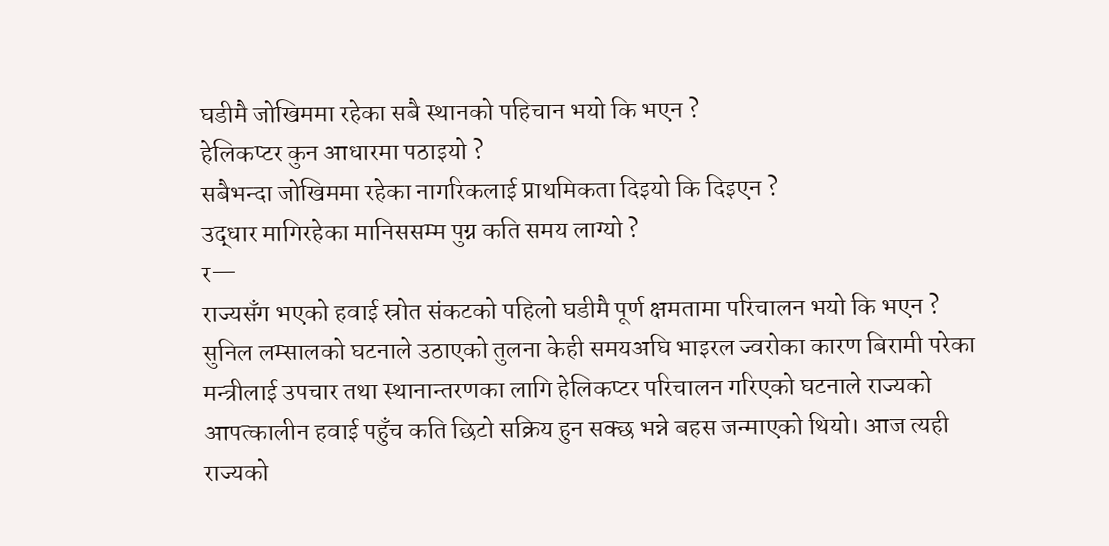घडीमै जोखिममा रहेका सबै स्थानको पहिचान भयो कि भएन ?
हेलिकप्टर कुन आधारमा पठाइयो ?
सबैभन्दा जोखिममा रहेका नागरिकलाई प्राथमिकता दिइयो कि दिइएन ?
उद्धार मागिरहेका मानिससम्म पुग्न कति समय लाग्यो ?
र—
राज्यसँग भएको हवाई स्रोत संकटको पहिलो घडीमै पूर्ण क्षमतामा परिचालन भयो कि भएन ?
सुनिल लम्सालको घटनाले उठाएको तुलना केही समयअघि भाइरल ज्वरोका कारण बिरामी परेका मन्त्रीलाई उपचार तथा स्थानान्तरणका लागि हेलिकप्टर परिचालन गरिएको घटनाले राज्यको आपत्कालीन हवाई पहुँच कति छिटो सक्रिय हुन सक्छ भन्ने बहस जन्माएको थियो। आज त्यही राज्यको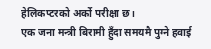हेलिकप्टरको अर्को परीक्षा छ।
एक जना मन्त्री बिरामी हुँदा समयमै पुग्ने हवाई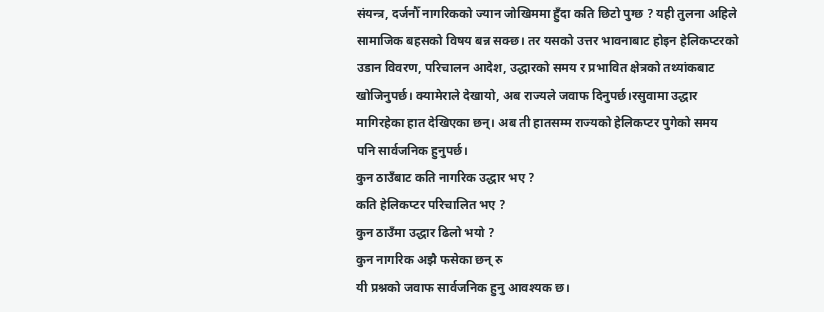संयन्त्र, दर्जनौँ नागरिकको ज्यान जोखिममा हुँदा कति छिटो पुग्छ ? यही तुलना अहिले सामाजिक बहसको विषय बन्न सक्छ। तर यसको उत्तर भावनाबाट होइन हेलिकप्टरको उडान विवरण, परिचालन आदेश, उद्धारको समय र प्रभावित क्षेत्रको तथ्यांकबाट खोजिनुपर्छ। क्यामेराले देखायो, अब राज्यले जवाफ दिनुपर्छ।रसुवामा उद्धार मागिरहेका हात देखिएका छन्। अब ती हातसम्म राज्यको हेलिकप्टर पुगेको समय पनि सार्वजनिक हुनुपर्छ।
कुन ठाउँबाट कति नागरिक उद्धार भए ?
कति हेलिकप्टर परिचालित भए ?
कुन ठाउँमा उद्धार ढिलो भयो ?
कुन नागरिक अझै फसेका छन् रु
यी प्रश्नको जवाफ सार्वजनिक हुनु आवश्यक छ।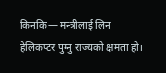किनकि— मन्त्रीलाई लिन हेलिकप्टर पुग्नु राज्यको क्षमता हो।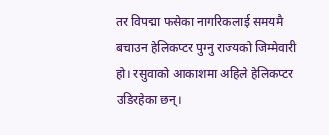तर विपद्मा फसेका नागरिकलाई समयमै बचाउन हेलिकप्टर पुग्नु राज्यको जिम्मेवारी हो। रसुवाको आकाशमा अहिले हेलिकप्टर उडिरहेका छन्।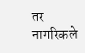तर नागरिकले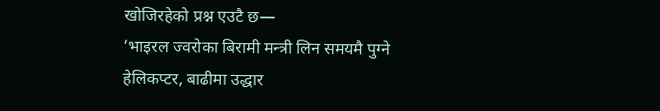खोजिरहेको प्रश्न एउटै छ—
‘भाइरल ज्वरोका बिरामी मन्त्री लिन समयमै पुग्ने हेलिकप्टर, बाढीमा उद्धार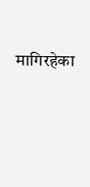मागिरहेका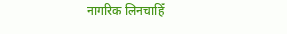नागरिक लिनचाहिँ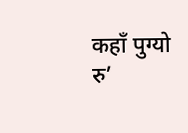कहाँ पुग्यो रु’